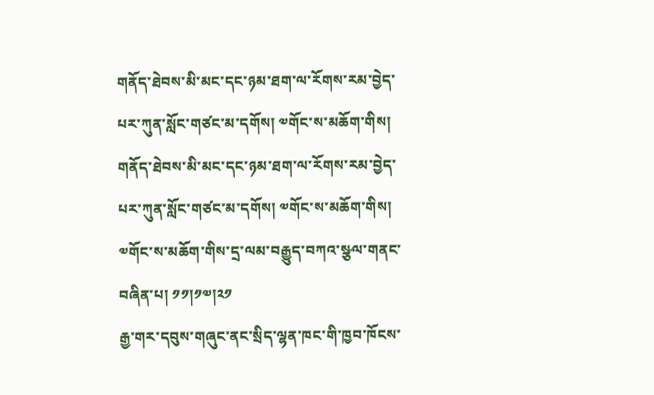གནོད་ཐེབས་མི་མང་དང་ཉམ་ཐག་ལ་རོགས་རམ་བྱེད་པར་ཀུན་སློང་གཙང་མ་དགོས། ༧གོང་ས་མཆོག་གིས།
གནོད་ཐེབས་མི་མང་དང་ཉམ་ཐག་ལ་རོགས་རམ་བྱེད་པར་ཀུན་སློང་གཙང་མ་དགོས། ༧གོང་ས་མཆོག་གིས། ༧གོང་ས་མཆོག་གིས་དྲ་ལམ་བརྒྱུད་བཀའ་སྩལ་གནང་བཞིན་པ། ༡༡།༡༧།༢༡
རྒྱ་གར་དབུས་གཞུང་ནང་སྲིད་ལྷན་ཁང་གི་ཁྱབ་ཁོངས་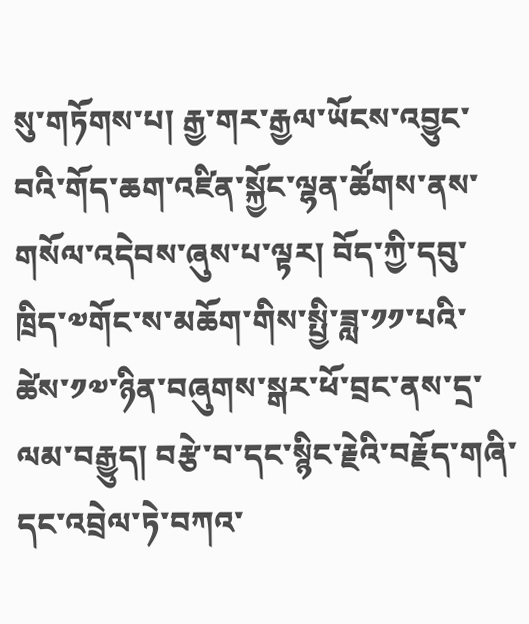སུ་གཏོགས་པ། རྒྱ་གར་རྒྱལ་ཡོངས་འབྱུང་བའི་གོད་ཆག་འཛིན་སྐྱོང་ལྷན་ཚོགས་ནས་གསོལ་འདེབས་ཞུས་པ་ལྟར། བོད་ཀྱི་དབུ་ཁྲིད་༧གོང་ས་མཆོག་གིས་སྤྱི་ཟླ་༡༡་པའི་ཚེས་༡༧་ཉིན་བཞུགས་སྒར་ཕོ་བྲང་ནས་དྲ་ལམ་བརྒྱུད། བརྩེ་བ་དང་སྙིང་རྗེའི་བརྗོད་གཞི་དང་འབྲེལ་ཏེ་བཀའ་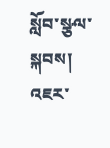སློབ་སྩལ་སྐབས། འཇར་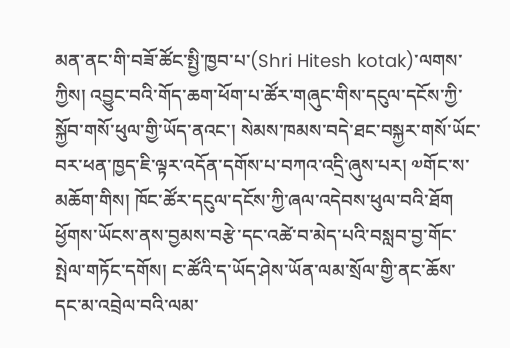མན་ནང་གི་བཟོ་ཚོང་སྤྱི་ཁྱབ་པ་(Shri Hitesh kotak)་ལགས་ཀྱིས། འབྱུང་བའི་གོད་ཆག་ཕོག་པ་ཚོར་གཞུང་གིས་དངུལ་དངོས་ཀྱི་སྐྱོབ་གསོ་ཕུལ་གྱི་ཡོད་ནའང་། སེམས་ཁམས་བདེ་ཐང་བསྐྱར་གསོ་ཡོང་བར་ཕན་ཁྱད་ཇི་ལྟར་འདོན་དགོས་པ་བཀའ་འདྲི་ཞུས་པར། ༧གོང་ས་མཆོག་གིས། ཁོང་ཚོར་དངུལ་དངོས་ཀྱི་ཞལ་འདེབས་ཕུལ་བའི་ཐོག ཕྱོགས་ཡོངས་ནས་བྱམས་བརྩེ་དང་འཚེ་བ་མེད་པའི་བསླབ་བྱ་གོང་སྤེལ་གཏོང་དགོས། ང་ཚོའི་ད་ཡོད་ཤེས་ཡོན་ལམ་སྲོལ་གྱི་ནང་ཆོས་དང་མ་འབྲེལ་བའི་ལམ་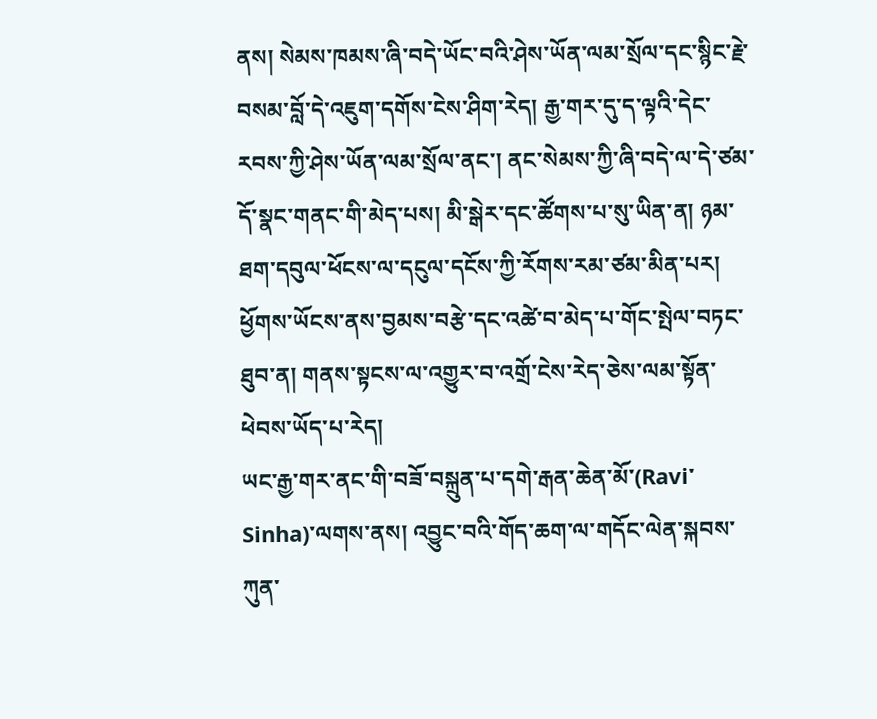ནས། སེམས་ཁམས་ཞི་བདེ་ཡོང་བའི་ཤེས་ཡོན་ལམ་སྲོལ་དང་སྙིང་རྗེ་བསམ་བློ་དེ་འཇུག་དགོས་ངེས་ཤིག་རེད། རྒྱ་གར་དུ་ད་ལྟའི་དེང་རབས་ཀྱི་ཤེས་ཡོན་ལམ་སྲོལ་ནང་། ནང་སེམས་ཀྱི་ཞི་བདེ་ལ་དེ་ཙམ་དོ་སྣང་གནང་གི་མེད་པས། མི་སྒེར་དང་ཚོགས་པ་སུ་ཡིན་ན། ཉམ་ཐག་དབུལ་ཕོངས་ལ་དངུལ་དངོས་ཀྱི་རོགས་རམ་ཙམ་མིན་པར། ཕྱོགས་ཡོངས་ནས་བྱམས་བརྩེ་དང་འཚེ་བ་མེད་པ་གོང་སྤེལ་བཏང་ཐུབ་ན། གནས་སྟངས་ལ་འགྱུར་བ་འགྲོ་ངེས་རེད་ཅེས་ལམ་སྟོན་ཕེབས་ཡོད་པ་རེད།
ཡང་རྒྱ་གར་ནང་གི་བཟོ་བསྐྲུན་པ་དགེ་རྒན་ཆེན་མོ་(Ravi་Sinha)་ལགས་ནས། འབྱུང་བའི་གོད་ཆག་ལ་གདོང་ལེན་སྐབས་ཀུན་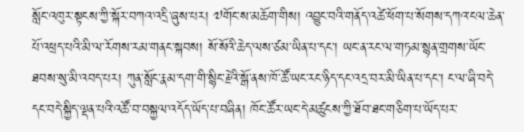སློང་འཁུར་སྟངས་ཀྱི་སྐོར་བཀའ་འདྲི་ཞུས་པར། ༧གོང་ས་མཆོག་གིས། འབྱུང་བའི་གནོད་འཚེ་ཕོག་པ་སོགས་དཀའ་ངལ་ཆེན་པོ་འཕྲད་པའི་མི་ལ་རོགས་རམ་གནང་སྐབས། སོ་སོའི་ཆེད་ལས་ཙམ་ཡིན་པ་དང་། ཡང་ན་རང་ལ་གཏམ་སྙན་གྲགས་ཡོང་ཐབས་སུ་མི་འབད་པར། ཀུན་སློང་རྣམ་དག་གི་སྙིང་རྗེའི་སྒོ་ནས་ཁོ་ཚོ་ཡང་རང་ཉིད་དང་འདྲ་བར་མི་ཡིན་པ་དང་། ང་ལ་ཞི་བདེ་དང་བདེ་སྐྱིད་ལྡན་པའི་འཚོ་བ་བསྐྱལ་འདོད་ཡོད་པ་བཞིན། ཁོང་ཚོར་ཡང་དེ་མཚུངས་ཀྱི་ཐོབ་ཐང་གཅིག་པ་ཡོད་པར་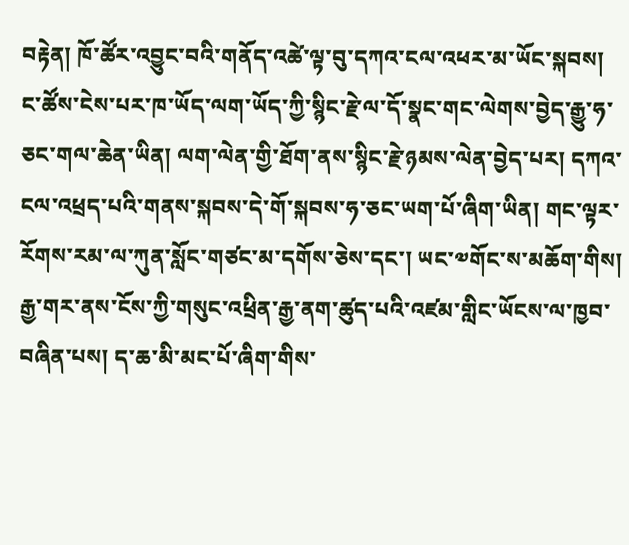བརྟེན། ཁོ་ཚོར་འབྱུང་བའི་གནོད་འཚེ་ལྟ་བུ་དཀའ་ངལ་འཕར་མ་ཡོང་སྐབས། ང་ཚོས་ངེས་པར་ཁ་ཡོད་ལག་ཡོད་ཀྱི་སྙིང་རྗེ་ལ་དོ་སྣང་གང་ལེགས་བྱེད་རྒྱུ་ཧ་ཅང་གལ་ཆེན་ཡིན། ལག་ལེན་གྱི་ཐོག་ནས་སྙིང་རྗེ་ཉམས་ལེན་བྱེད་པར། དཀའ་ངལ་འཕྲད་པའི་གནས་སྐབས་དེ་གོ་སྐབས་ཧ་ཅང་ཡག་པོ་ཞིག་ཡིན། གང་ལྟར་རོགས་རམ་ལ་ཀུན་སློང་གཙང་མ་དགོས་ཅེས་དང་། ཡང་༧གོང་ས་མཆོག་གིས། རྒྱ་གར་ནས་ངོས་ཀྱི་གསུང་འཕྲིན་རྒྱ་ནག་ཚུད་པའི་འཛམ་གླིང་ཡོངས་ལ་ཁྱབ་བཞིན་པས། ད་ཆ་མི་མང་པོ་ཞིག་གིས་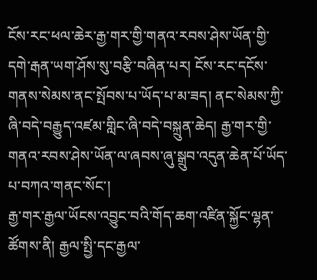ངོས་རང་ཕལ་ཆེར་རྒྱ་གར་གྱི་གནའ་རབས་ཤེས་ཡོན་གྱི་དགེ་རྒན་ཡག་ཤོས་སུ་བརྩི་བཞིན་པར། ངོས་རང་དངོས་གནས་སེམས་ནང་སྤོབས་པ་ཡོད་པ་མ་ཟད། ནང་སེམས་ཀྱི་ཞི་བདེ་བརྒྱུད་འཛམ་གླིང་ཞི་བདེ་བསྐྲུན་ཆེད། རྒྱ་གར་གྱི་གནའ་རབས་ཤེས་ཡོན་ལ་ཞབས་ཞུ་སྒྲུབ་འདུན་ཆེན་པོ་ཡོད་པ་བཀའ་གནང་སོང་།
རྒྱ་གར་རྒྱལ་ཡོངས་འབྱུང་བའི་གོད་ཆག་འཛིན་སྐྱོང་ལྷན་ཚོགས་ནི། རྒྱལ་སྤྱི་དང་རྒྱལ་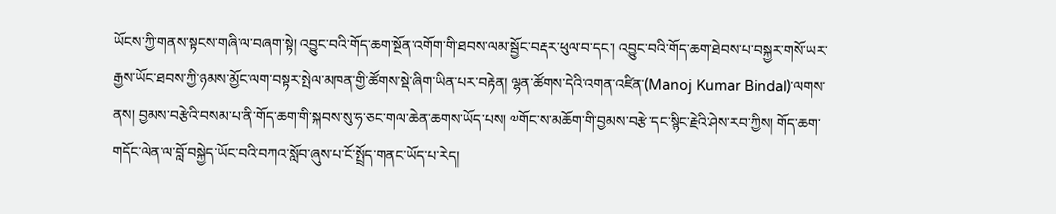ཡོངས་ཀྱི་གནས་སྟངས་གཞི་ལ་བཞག་སྟེ། འབྱུང་བའི་གོད་ཆག་སྔོན་འགོག་གི་ཐབས་ལམ་སྦྱོང་བརྡར་ཕུལ་བ་དང་། འབྱུང་བའི་གོད་ཆག་ཐེབས་པ་བསྐྱར་གསོ་ཡར་རྒྱས་ཡོང་ཐབས་ཀྱི་ཉམས་མྱོང་ལག་བསྟར་སྤེལ་མཁན་གྱི་ཚོགས་སྡེ་ཞིག་ཡིན་པར་བརྟེན། ལྷན་ཚོགས་དེའི་འགན་འཛིན་(Manoj Kumar Bindal)་ལགས་ནས། བྱམས་བརྩེའི་བསམ་པ་ནི་གོད་ཆག་གི་སྐབས་སུ་ཧ་ཅང་གལ་ཆེན་ཆགས་ཡོད་པས། ༧གོང་ས་མཆོག་གི་བྱམས་བརྩེ་དང་སྙིང་རྗེའི་ཤེས་རབ་ཀྱིས། གོད་ཆག་གདོང་ལེན་ལ་བློ་བསྐྱེད་ཡོང་བའི་བཀའ་སློབ་ཞུས་པ་ངོ་སྤྲོད་གནང་ཡོད་པ་རེད།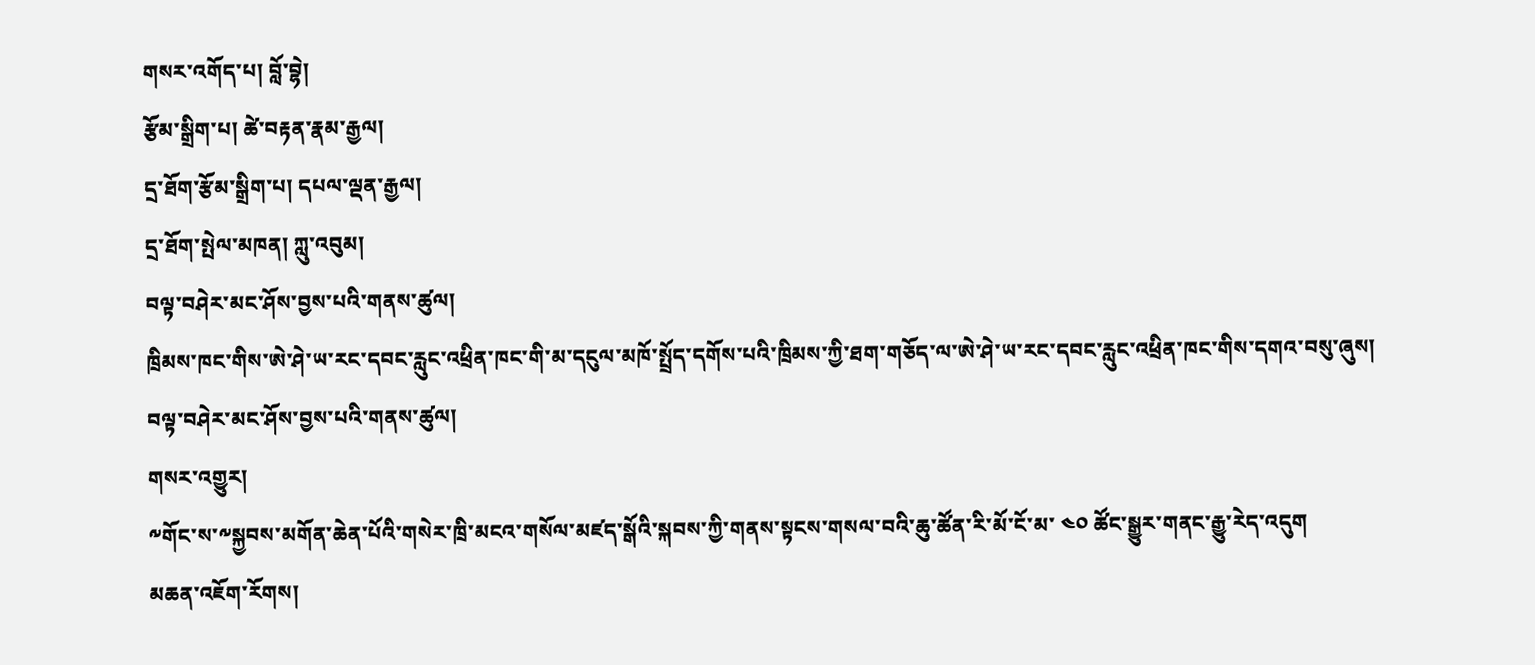གསར་འགོད་པ། བློ་བྷེ།
རྩོམ་སྒྲིག་པ། ཚེ་བརྟན་རྣམ་རྒྱལ།
དྲ་ཐོག་རྩོམ་སྒྲིག་པ། དཔལ་ལྡན་རྒྱལ།
དྲ་ཐོག་སྤེལ་མཁན། ཀླུ་འབུམ།
བལྟ་བཤེར་མང་ཤོས་བྱས་པའི་གནས་ཚུལ།
ཁྲིམས་ཁང་གིས་ཨེ་ཤེ་ཡ་རང་དབང་རླུང་འཕྲིན་ཁང་གི་མ་དངུལ་མཁོ་སྤྲོད་དགོས་པའི་ཁྲིམས་ཀྱི་ཐག་གཅོད་ལ་ཨེ་ཤེ་ཡ་རང་དབང་རླུང་འཕྲིན་ཁང་གིས་དགའ་བསུ་ཞུས།
བལྟ་བཤེར་མང་ཤོས་བྱས་པའི་གནས་ཚུལ།
གསར་འགྱུར།
༸གོང་ས་༸སྐྱབས་མགོན་ཆེན་པོའི་གསེར་ཁྲི་མངའ་གསོལ་མཛད་སྒོའི་སྐབས་ཀྱི་གནས་སྟངས་གསལ་བའི་ཆུ་ཚོན་རི་མོ་ངོ་མ་ ༤༠ ཚོང་སྒྱུར་གནང་རྒྱུ་རེད་འདུག
མཆན་འཇོག་རོགས།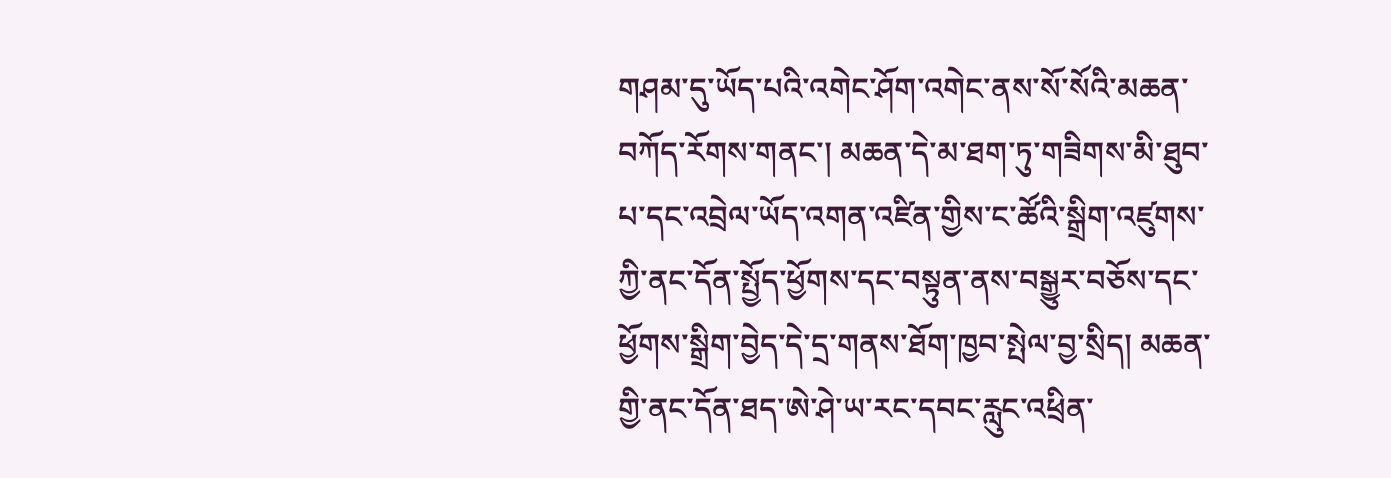གཤམ་དུ་ཡོད་པའི་འགེང་ཤོག་འགེང་ནས་སོ་སོའི་མཆན་བཀོད་རོགས་གནང་། མཆན་དེ་མ་ཐག་ཏུ་གཟིགས་མི་ཐུབ་པ་དང་འབྲེལ་ཡོད་འགན་འཛིན་གྱིས་ང་ཚོའི་སྒྲིག་འཛུགས་ཀྱི་ནང་དོན་སྤྱོད་ཕྱོགས་དང་བསྟུན་ནས་བསྒྱུར་བཅོས་དང་ཕྱོགས་སྒྲིག་བྱེད་དེ་དྲ་གནས་ཐོག་ཁྱབ་སྤེལ་བྱ་སྲིད། མཆན་གྱི་ནང་དོན་ཐད་ཨེ་ཤེ་ཡ་རང་དབང་རླུང་འཕྲིན་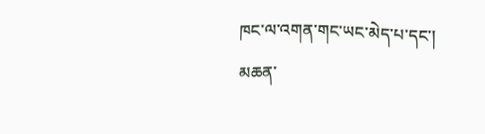ཁང་ལ་འགན་གང་ཡང་མེད་པ་དང་། མཆན་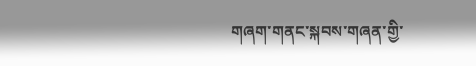གཞག་གནང་སྐབས་གཞན་གྱི་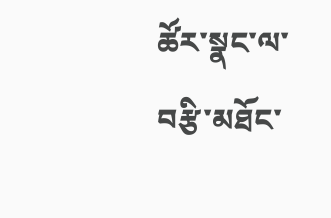ཚོར་སྣང་ལ་བརྩི་མཐོང་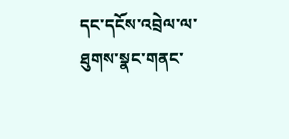དང་དངོས་འབྲེལ་ལ་ཐུགས་སྣང་གནང་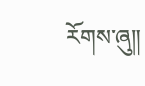རོགས་ཞུ༎